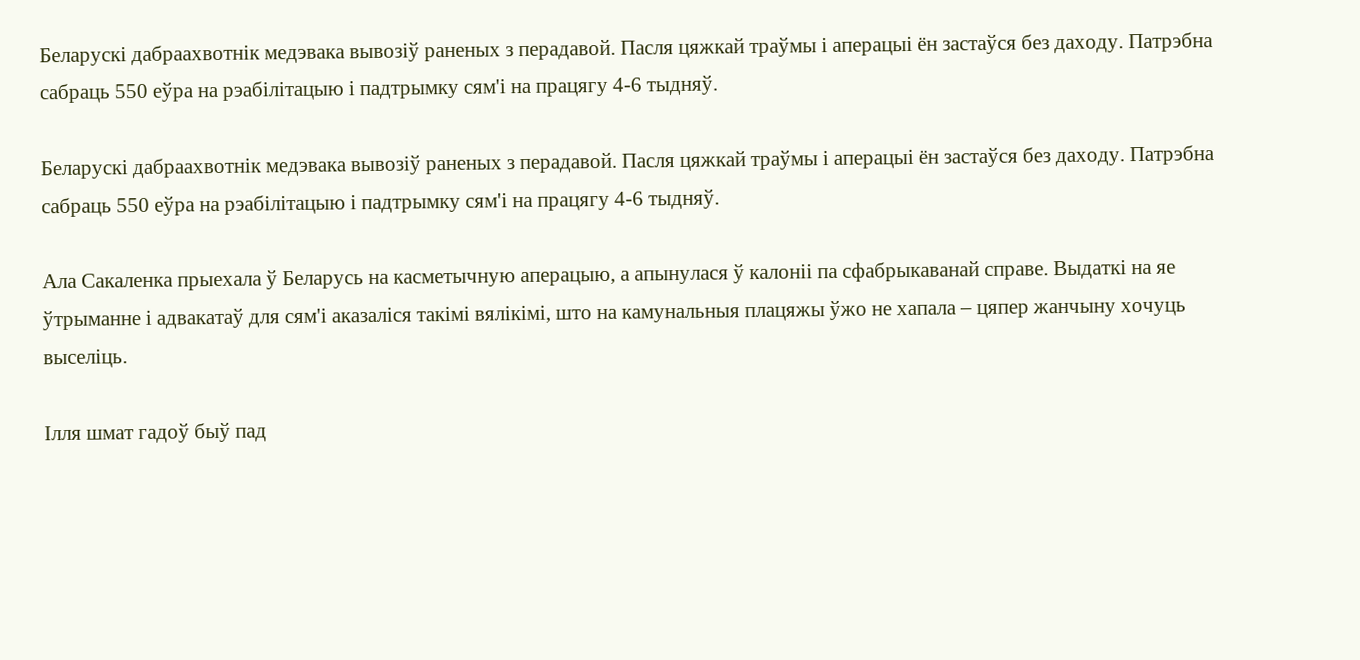Беларускі дабраахвотнік медэвака вывозіў раненых з перадавой. Пасля цяжкай траўмы і аперацыі ён застаўся без даходу. Патрэбна сабраць 550 еўра на рэабілітацыю і падтрымку сям'і на працягу 4-6 тыдняў.

Беларускі дабраахвотнік медэвака вывозіў раненых з перадавой. Пасля цяжкай траўмы і аперацыі ён застаўся без даходу. Патрэбна сабраць 550 еўра на рэабілітацыю і падтрымку сям'і на працягу 4-6 тыдняў.

Ала Сакаленка прыехала ў Беларусь на касметычную аперацыю, а апынулася ў калоніі па сфабрыкаванай справе. Выдаткі на яе ўтрыманне і адвакатаў для сям'і аказаліся такімі вялікімі, што на камунальныя плацяжы ўжо не хапала – цяпер жанчыну хочуць выселіць.

Ілля шмат гадоў быў пад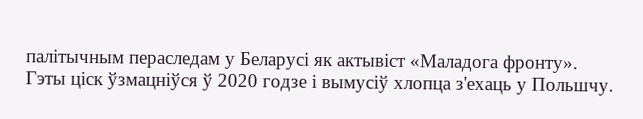палітычным пераследам у Беларусі як актывіст «Маладога фронту». Гэты ціск ўзмацніўся ў 2020 годзе і вымусіў хлопца з'ехаць у Польшчу.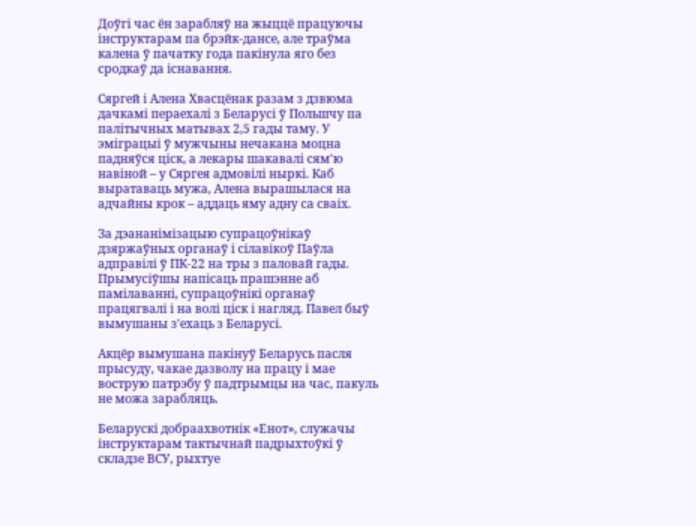Доўгі час ён зарабляў на жыццё працуючы інструктарам па брэйк-дансе, але траўма калена ў пачатку года пакінула яго без сродкаў да існавання.

Сяргей і Алена Хвасцёнак разам з дзвюма дачкамі пераехалі з Беларусі ў Польшчу па палітычных матывах 2,5 гады таму. У эміграцыі ў мужчыны нечакана моцна падняўся ціск, а лекары шакавалі сям'ю навіной – у Сяргея адмовілі ныркі. Каб выратаваць мужа, Алена вырашылася на адчайны крок – аддаць яму адну са сваіх.

За дэананімізацыю супрацоўнікаў дзяржаўных органаў і сілавікоў Паўла адправілі ў ПК-22 на тры з паловай гады. Прымусіўшы напісаць прашэнне аб памілаванні, супрацоўнікі органаў працягвалі і на волі ціск і нагляд. Павел быў вымушаны з'ехаць з Беларусі.

Акцёр вымушана пакінуў Беларусь пасля прысуду, чакае дазволу на працу і мае вострую патрэбу ў падтрымцы на час, пакуль не можа зарабляць.

Беларускі добраахвотнік «Енот», служачы інструктарам тактычнай падрыхтоўкі ў складзе ВСУ, рыхтуе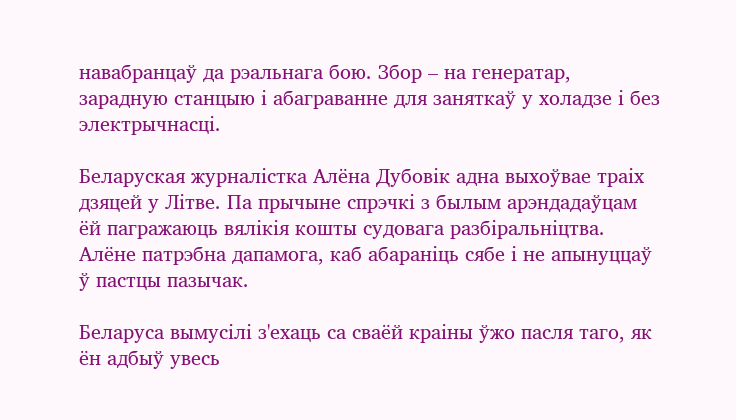навабранцаў да рэальнага бою. Збор – на генератар, зарадную станцыю і абаграванне для заняткаў у холадзе і без электрычнасці.

Беларуская журналістка Алёна Дубовік адна выхоўвае траіх дзяцей у Літве. Па прычыне спрэчкі з былым арэндадаўцам ёй пагражаюць вялікія кошты судовага разбіральніцтва. Алёне патрэбна дапамога, каб абараніць сябе і не апынуццаў ў пастцы пазычак.

Беларуса вымусілі з'ехаць са сваёй краіны ўжо пасля таго, як ён адбыў увесь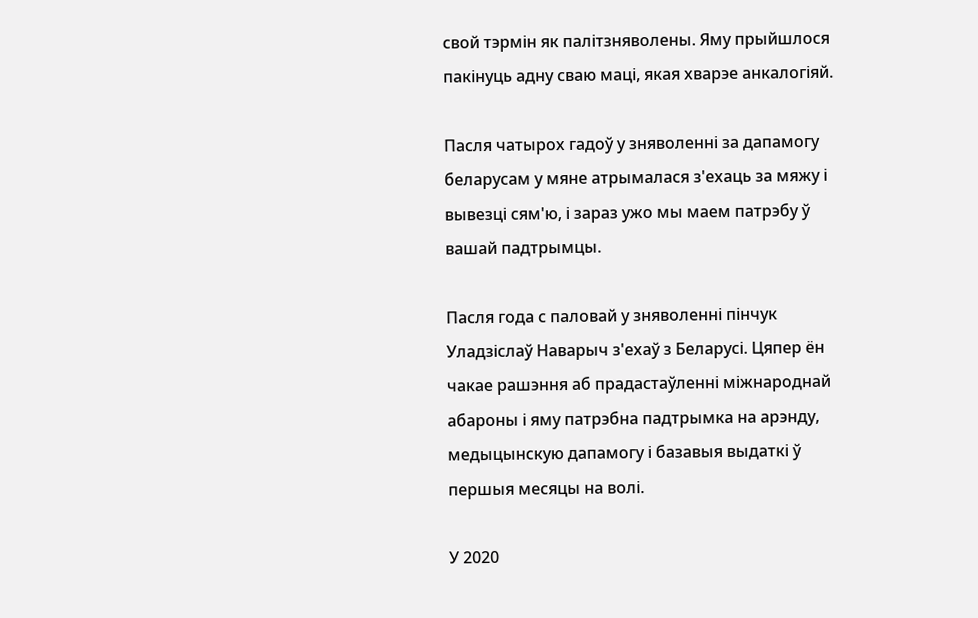свой тэрмін як палітзняволены. Яму прыйшлося пакінуць адну сваю маці, якая хварэе анкалогіяй.

Пасля чатырох гадоў у зняволенні за дапамогу беларусам у мяне атрымалася з'ехаць за мяжу і вывезці сям'ю, і зараз ужо мы маем патрэбу ў вашай падтрымцы.

Пасля годa с паловай у зняволенні пінчук Уладзіслаў Наварыч з'ехаў з Беларусі. Цяпер ён чакае рашэння аб прадастаўленні міжнароднай абароны і яму патрэбна падтрымка на арэнду, медыцынскую дапамогу і базавыя выдаткі ў першыя месяцы на волі.

У 2020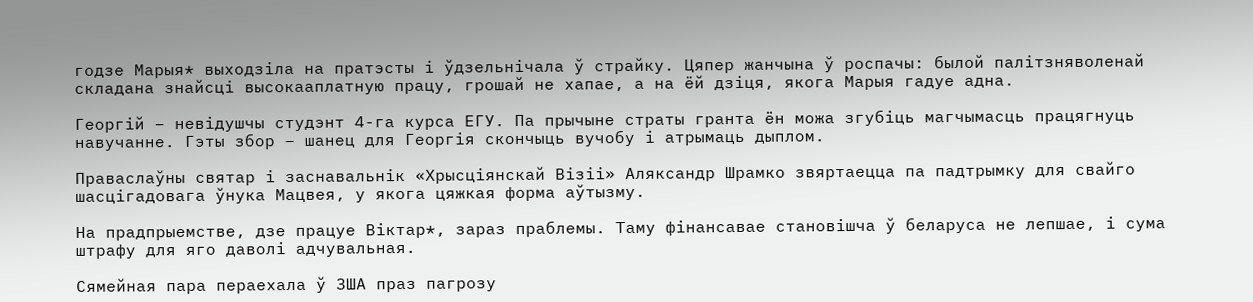годзе Марыя* выходзіла на пратэсты і ўдзельнічала ў страйку. Цяпер жанчына ў роспачы: былой палітзняволенай складана знайсці высокааплатную працу, грошай не хапае, а на ёй дзіця, якога Марыя гадуе адна.

Георгій – невідушчы студэнт 4-га курса ЕГУ. Па прычыне страты гранта ён можа згубіць магчымасць працягнуць навучанне. Гэты збор – шанец для Георгія скончыць вучобу і атрымаць дыплом.

Праваслаўны святар і заснавальнік «Хрысціянскай Візіі» Аляксандр Шрамко звяртаецца па падтрымку для свайго шасцігадовага ўнука Мацвея, у якога цяжкая форма аўтызму.

На прадпрыемстве, дзе працуе Віктар*, зараз праблемы. Таму фінансавае становішча ў беларуса не лепшае, і сума штрафу для яго даволі адчувальная.

Сямейная пара пераехала ў ЗША праз пагрозу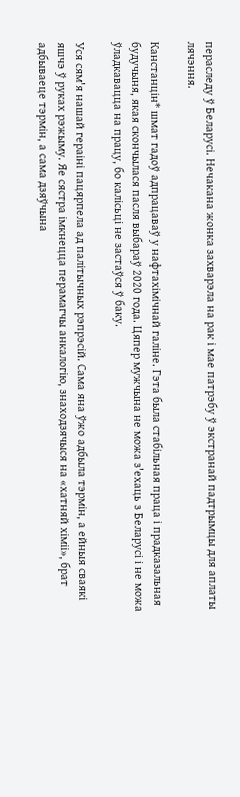пераследу ў Беларусі. Нечакана жонка захварэла на рак і мае патрэбу ў экстранай падтрымцы для аплаты лячэння.

Канстанцін* шмат гадоў адпрацаваў у нафтахімічнай галіне. Гэта была стабільная праца і прадказальная будучыня, якая скончылася пасля выбараў 2020 года. Цяпер мужчына не можа з'ехаць з Беларусі і не можа ўладкавацца на працу, бо калісьці не застаўся ў баку.

Уся сям'я нашай гераіні пацярпела ад палітычных рэпрэсій. Сама яна ўжо адбыла тэрмін, а ейныя сваякі яшчэ ў руках рэжыму. Яе сястра імкнецца перамагчы анкалогію, знаходзячыся на «хатняй хіміі», брат адбываеце тэрмін, а сама дзяўчына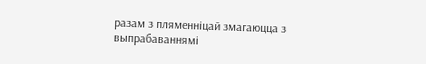разам з пляменніцай змагаюцца з выпрабаваннямі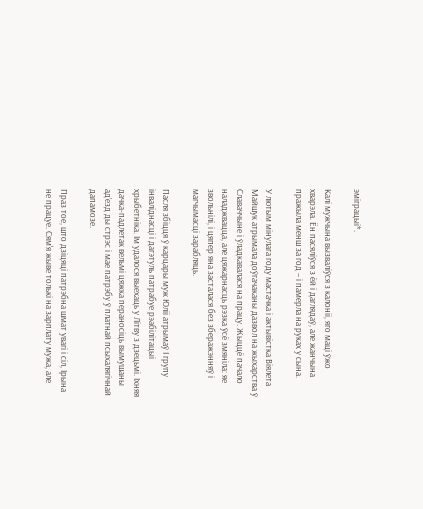эміграцыі*.

Калі мужчына вызваліўся з калоніі, яго маці ўжо хварэла. Ён пасяліўся з ёй і даглядаў, але жанчына пражыла менш за год – і памерла на руках у сына.

У лютым мінулага году мастачка і актывістка Віялета Майшук атрымала доўгачаканы дазвол на жыхарства ў Славаччыне і ўладкавалася на працу. Жыццё пачало наладжвацца, але цяжарнасць рэзка ўсё змяніла: яе звольнілі, і цяпер яна засталася без зберажэнняў і магчымасці зарабляць.

Пасля збіцця ў карцары муж Юліі атрымаў І групу інваліднасці і дагэтуль патрабуе рэабілітацыі хрыбетніка. Ім удалося выехаць у Літву з дзецьмі. Іхняя дачка-падлетак вельмі цяжка пераносіць вымушаны ад’езд ды стрэс і мае патрэбу ў платнай псыхалягічнай дапамозе.

Праз тое, што дзіцяці патрэбна шмат увагі і сіл, Ірына не працуе. Сям'я жыве толькі на зарплату мужа, але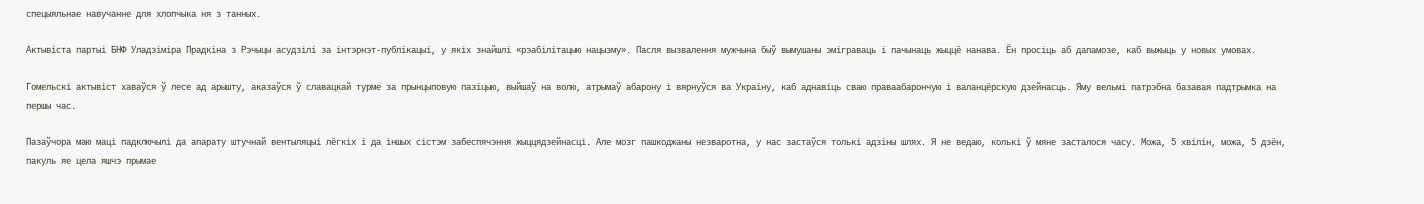спецыяльнае навучанне для хлопчыка ня з танных.

Актывіста партыі БНФ Уладзіміра Прадкіна з Рэчыцы асудзілі за інтэрнэт-публікацыі, у якіх знайшлі «рэабілітацыю нацызму». Пасля вызвалення мужчына быў вымушаны эміграваць і пачынаць жыццё нанава. Ён просіць аб дапамозе, каб выжыць у новых умовах.

Гомельскі актывіст хаваўся ў лесе ад арышту, аказаўся ў cлавацкай турме за прынцыповую пазіцыю, выйшаў на волю, атрымаў абарону і вярнуўся ва Украіну, каб аднавіць сваю праваабарончую і валанцёрскую дзейнасць. Яму вельмі патрэбна базавая падтрымка на першы час.

Пазаўчора маю маці падключылі да апарату штучнай вентыляцыі лёгкіх і да іншых сістэм забеспячэння жыццядзейнасці. Але мозг пашкоджаны незваротна, у нас застаўся толькі адзіны шлях. Я не ведаю, колькі ў мяне засталося часу. Можа, 5 хвілін, можа, 5 дзён, пакуль яе цела яшчэ прымае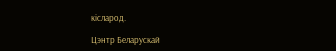кісларод.

Цэнтр Беларускай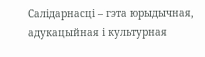Салідарнасці – гэта юрыдычная, адукацыйная і культурная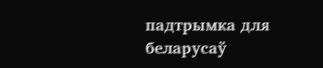падтрымка для беларусаў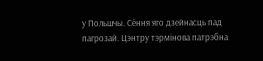у Польшчы. Сёння яго дзейнасць пад пагрозай. Цэнтру тэрмінова патрэбна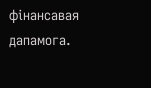фінансавая дапамога.